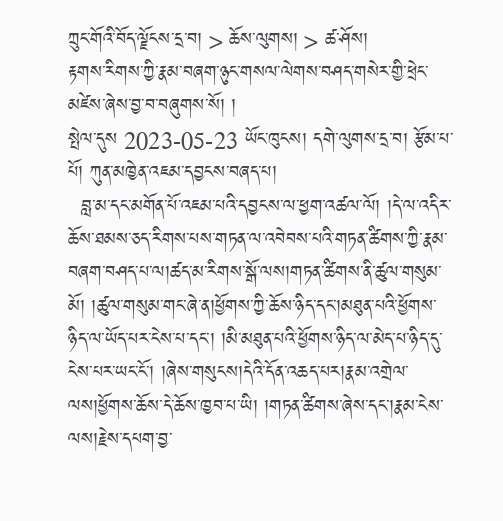ཀྲུང་གོའི་བོད་ལྗོངས་དྲ་བ། > ཆོས་ལུགས། > ཚ་ཤོས།
རྟགས་རིགས་ཀྱི་རྣམ་བཞག་ཉུང་གསལ་ལེགས་བཤད་གསེར་གྱི་ཕྲེང་མཛེས་ཞེས་བྱ་བ་བཞུགས་སོ། །
སྤེལ་དུས 2023-05-23 ཡོང་ཁུངས། དགེ་ལུགས་དྲ་བ། རྩོམ་པ་པོ། ཀུན་མཁྱེན་འཇམ་དབྱངས་བཞད་པ།
  བླ་མ་དང་མགོན་པོ་འཇམ་པའི་དབྱངས་ལ་ཕྱག་འཚལ་ལོ། །དེ་ལ་འདིར་ཆོས་ཐམས་ཅད་རིགས་པས་གཏན་ལ་འབེབས་པའི་གཏན་ཚིགས་ཀྱི་རྣམ་བཞག་བཤད་པ་ལ།ཚད་མ་རིགས་སྒོ་ལས།གཏན་ཚིགས་ནི་ཚུལ་གསུམ་མོ། །ཚུལ་གསུམ་གང་ཞེ་ན།ཕྱོགས་ཀྱི་ཆོས་ཉིད་དང་།མཐུན་པའི་ཕྱོགས་ཉིད་ལ་ཡོད་པར་ངེས་པ་དང་། །མི་མཐུན་པའི་ཕྱོགས་ཉིད་ལ་མེད་པ་ཉིད་དུ་ངེས་པར་ཡང་ངོ་། །ཞེས་གསུངས།དེའི་དོན་འཆད་པར།རྣམ་འགྲེལ་ལས།ཕྱོགས་ཆོས་དེ་ཆོས་ཁྱབ་པ་ཡི། །གཏན་ཚིགས་ཞེས་དང་།རྣམ་ངེས་ལས།རྗེས་དཔག་བྱ་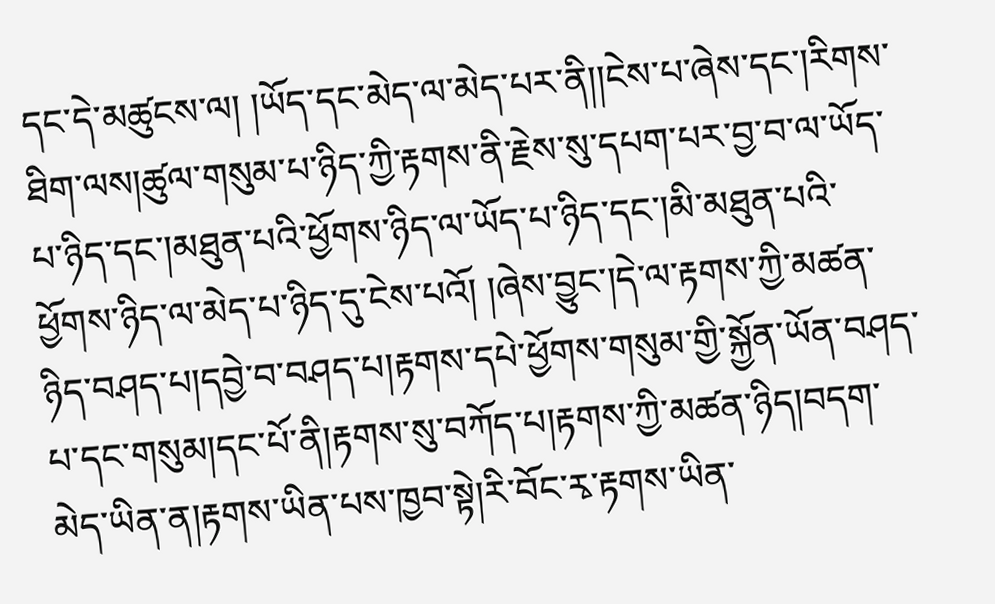དང་དེ་མཚུངས་ལ། །ཡོད་དང་མེད་ལ་མེད་པར་ནི།།ངེས་པ་ཞེས་དང་།རིགས་ཐིག་ལས།ཚུལ་གསུམ་པ་ཉིད་ཀྱི་རྟགས་ནི་རྗེས་སུ་དཔག་པར་བྱ་བ་ལ་ཡོད་པ་ཉིད་དང་།མཐུན་པའི་ཕྱོགས་ཉིད་ལ་ཡོད་པ་ཉིད་དང་།མི་མཐུན་པའི་ཕྱོགས་ཉིད་ལ་མེད་པ་ཉིད་དུ་ངེས་པའོ། །ཞེས་བྱུང་།དེ་ལ་རྟགས་ཀྱི་མཚན་ཉིད་བཤད་པ།དབྱེ་བ་བཤད་པ།རྟགས་དཔེ་ཕྱོགས་གསུམ་གྱི་སྐྱོན་ཡོན་བཤད་པ་དང་གསུམ།དང་པོ་ནི།རྟགས་སུ་བཀོད་པ།རྟགས་ཀྱི་མཚན་ཉིད།བདག་མེད་ཡིན་ན།རྟགས་ཡིན་པས་ཁྱབ་སྟེ།རི་བོང་རྭ་རྟགས་ཡིན་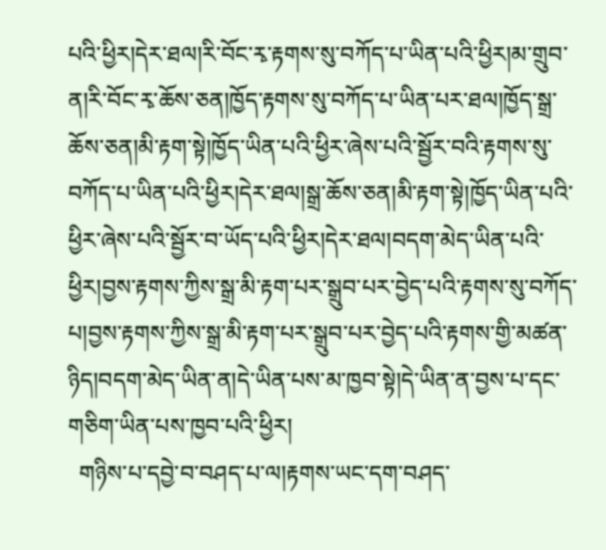པའི་ཕྱིར།དེར་ཐལ།རི་བོང་རྭ་རྟགས་སུ་བཀོད་པ་ཡིན་པའི་ཕྱིར།མ་གྲུབ་ན།རི་བོང་རྭ་ཆོས་ཅན།ཁྱོད་རྟགས་སུ་བཀོད་པ་ཡིན་པར་ཐལ།ཁྱོད་སྒྲ་ཆོས་ཅན།མི་རྟག་སྟེ།ཁྱོད་ཡིན་པའི་ཕྱིར་ཞེས་པའི་སྦྱོར་བའི་རྟགས་སུ་བཀོད་པ་ཡིན་པའི་ཕྱིར།དེར་ཐལ།སྒྲ་ཆོས་ཅན།མི་རྟག་སྟེ།ཁྱོད་ཡིན་པའི་ཕྱིར་ཞེས་པའི་སྦྱོར་བ་ཡོད་པའི་ཕྱིར།དེར་ཐལ།བདག་མེད་ཡིན་པའི་ཕྱིར།བྱས་རྟགས་ཀྱིས་སྒྲ་མི་རྟག་པར་སྒྲུབ་པར་བྱེད་པའི་རྟགས་སུ་བཀོད་པ།བྱས་རྟགས་ཀྱིས་སྒྲ་མི་རྟག་པར་སྒྲུབ་པར་བྱེད་པའི་རྟགས་གྱི་མཚན་ཉིད།བདག་མེད་ཡིན་ན།དེ་ཡིན་པས་མ་ཁྱབ་སྟེ།དེ་ཡིན་ན་བྱས་པ་དང་གཅིག་ཡིན་པས་ཁྱབ་པའི་ཕྱིར།
  གཉིས་པ་དབྱེ་བ་བཤད་པ་ལ།རྟགས་ཡང་དག་བཤད་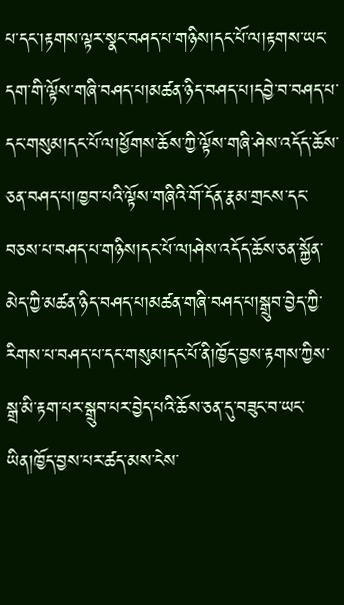པ་དང་།རྟགས་ལྟར་སྣང་བཤད་པ་གཉིས།དང་པོ་ལ།རྟགས་ཡང་དག་གི་ལྟོས་གཞི་བཤད་པ།མཚན་ཉིད་བཤད་པ།དབྱེ་བ་བཤད་པ་དང་གསུམ།དང་པོ་ལ།ཕྱོགས་ཆོས་ཀྱི་ལྟོས་གཞི་ཤེས་འདོད་ཆོས་ཅན་བཤད་པ།ཁྱབ་པའི་ལྟོས་གཞིའི་གོ་དོན་རྣམ་གྲངས་དང་བཅས་པ་བཤད་པ་གཉིས།དང་པོ་ལ།ཤེས་འདོད་ཆོས་ཅན་སྐྱོན་མེད་ཀྱི་མཚན་ཉིད་བཤད་པ།མཚན་གཞི་བཤད་པ།སྒྲུབ་བྱེད་ཀྱི་རིགས་པ་བཤད་པ་དང་གསུམ།དང་པོ་ནི།ཁྱོད་བྱས་རྟགས་ཀྱིས་སྒྲ་མི་རྟག་པར་སྒྲུབ་པར་བྱེད་པའི་ཆོས་ཅན་དུ་བཟུང་བ་ཡང་ཡིན།ཁྱོད་བྱས་པར་ཚད་མས་ངེས་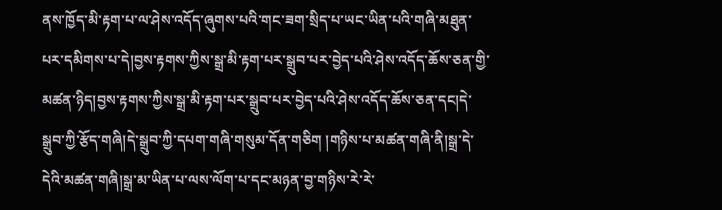ནས་ཁྱོད་མི་རྟག་པ་ལ་ཤེས་འདོད་ཞུགས་པའི་གང་ཟག་སྲིད་པ་ཡང་ཡིན་པའི་གཞི་མཐུན་པར་དམིགས་པ་དེ།བྱས་རྟགས་ཀྱིས་སྒྲ་མི་རྟག་པར་སྒྲུབ་པར་བྱེད་པའི་ཤེས་འདོད་ཆོས་ཅན་གྱི་མཚན་ཉིད།བྱས་རྟགས་ཀྱིས་སྒྲ་མི་རྟག་པར་སྒྲུབ་པར་བྱེད་པའི་ཤེས་འདོད་ཆོས་ཅན་དང།དེ་སྒྲུབ་ཀྱི་རྩོད་གཞི།དེ་སྒྲུབ་ཀྱི་དཔག་གཞི་གསུམ་དོན་གཅིག །གཉིས་པ་མཚན་གཞི་ནི།སྒྲ་དེ་དེའི་མཚན་གཞི།སྒྲ་མ་ཡིན་པ་ལས་ལོག་པ་དང་མཉན་བྱ་གཉིས་རེ་རེ་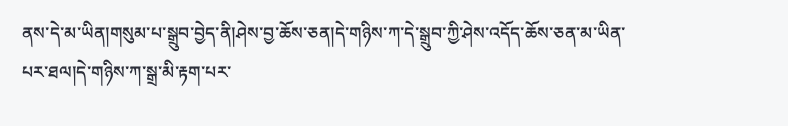ནས་དེ་མ་ཡིན།གསུམ་པ་སྒྲུབ་བྱེད་ནི།ཤེས་བྱ་ཆོས་ཅན།དེ་གཉིས་ཀ་དེ་སྒྲུབ་ཀྱི་ཤེས་འདོད་ཆོས་ཅན་མ་ཡིན་པར་ཐལ།དེ་གཉིས་ཀ་སྒྲ་མི་རྟག་པར་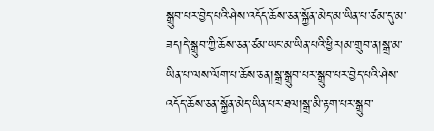སྒྲུབ་པར་བྱེད་པའི་ཤེས་འདོད་ཆོས་ཅན་སྐྱོན་མེད་མ་ཡིན་པ་ཙམ་དུ་མ་ཟད།དེ་སྒྲུབ་ཀྱི་ཆོས་ཅན་ཙམ་ཡང་མ་ཡིན་པའི་ཕྱིར།མ་གྲུབ་ན།སྒྲ་མ་ཡིན་པ་ལས་ལོག་པ་ཆོས་ཅན།སྒྲ་སྒྲུབ་པར་སྒྲུབ་པར་བྱེད་པའི་ཤེས་འདོད་ཆོས་ཅན་སྐྱོན་མེད་ཡིན་པར་ཐལ།སྒྲ་མི་རྟག་པར་སྒྲུབ་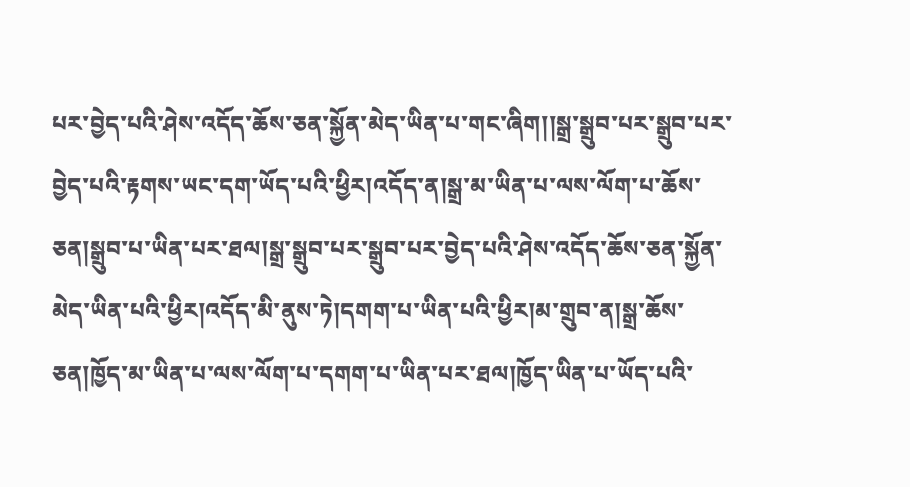པར་བྱེད་པའི་ཤེས་འདོད་ཆོས་ཅན་སྐྱོན་མེད་ཡིན་པ་གང་ཞིག།།སྒྲ་སྒྲུབ་པར་སྒྲུབ་པར་བྱེད་པའི་རྟགས་ཡང་དག་ཡོད་པའི་ཕྱིར།འདོད་ན།སྒྲ་མ་ཡིན་པ་ལས་ལོག་པ་ཆོས་ཅན།སྒྲུབ་པ་ཡིན་པར་ཐལ།སྒྲ་སྒྲུབ་པར་སྒྲུབ་པར་བྱེད་པའི་ཤེས་འདོད་ཆོས་ཅན་སྐྱོན་མེད་ཡིན་པའི་ཕྱིར།འདོད་མི་ནུས་ཏེ།དགག་པ་ཡིན་པའི་ཕྱིར།མ་གྲུབ་ན།སྒྲ་ཆོས་ཅན།ཁྱོད་མ་ཡིན་པ་ལས་ལོག་པ་དགག་པ་ཡིན་པར་ཐལ།ཁྱོད་ཡིན་པ་ཡོད་པའི་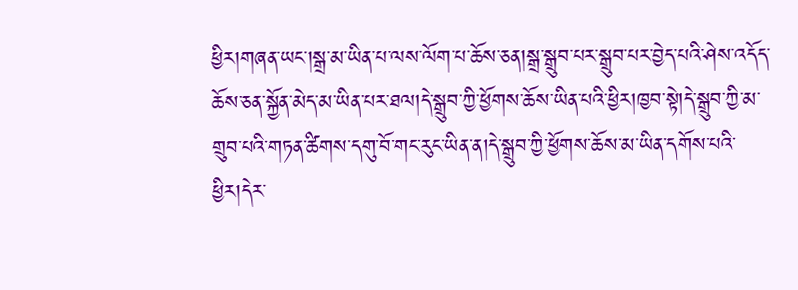ཕྱིར།གཞན་ཡང་།སྒྲ་མ་ཡིན་པ་ལས་ལོག་པ་ཆོས་ཅན།སྒྲ་སྒྲུབ་པར་སྒྲུབ་པར་བྱེད་པའི་ཤེས་འདོད་ཆོས་ཅན་སྐྱོན་མེད་མ་ཡིན་པར་ཐལ།དེ་སྒྲུབ་ཀྱི་ཕྱོགས་ཆོས་ཡིན་པའི་ཕྱིར།ཁྱབ་སྟེ།དེ་སྒྲུབ་ཀྱི་མ་གྲུབ་པའི་གཏན་ཚིགས་དགུ་བོ་གང་རུང་ཡིན་ན།དེ་སྒྲུབ་ཀྱི་ཕྱོགས་ཆོས་མ་ཡིན་དགོས་པའི་ཕྱིར།དེར་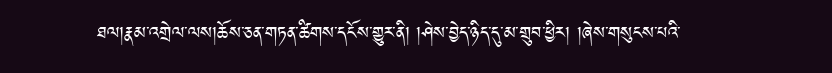ཐལ།རྣམ་འགྲེལ་ལས།ཆོས་ཅན་གཏན་ཚིགས་དངོས་གྱུར་ནི། །ཤེས་བྱེད་ཉིད་དུ་མ་གྲུབ་ཕྱིར། །ཞེས་གསུངས་པའི་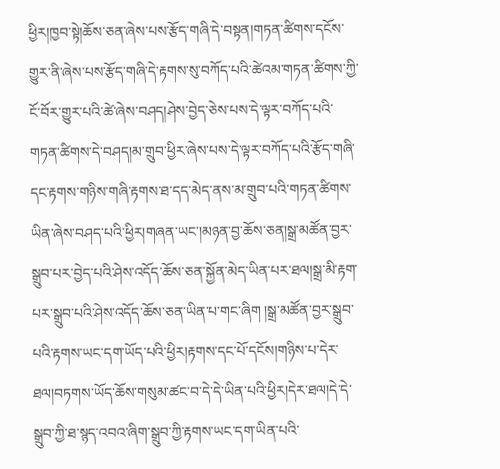ཕྱིར།ཁྱབ་སྟེ།ཆོས་ཅན་ཞེས་པས་རྩོད་གཞི་དེ་བསྟན།གཏན་ཚིགས་དངོས་གྱུར་ནི་ཞེས་པས་རྩོད་གཞི་དེ་རྟགས་སུ་བཀོད་པའི་ཚེའམ་གཏན་ཚིགས་ཀྱི་ངོ་བོར་གྱུར་པའི་ཚེ་ཞེས་བཤད།ཤེས་བྱེད་ཅེས་པས་དེ་ལྟར་བཀོད་པའི་གཏན་ཚིགས་དེ་བཤད།མ་གྲུབ་ཕྱིར་ཞེས་པས་དེ་ལྟར་བཀོད་པའི་རྩོད་གཞི་དང་རྟགས་གཉིས་གཞི་རྟགས་ཐ་དད་མེད་ནས་མ་གྲུབ་པའི་གཏན་ཚིགས་ཡིན་ཞེས་བཤད་པའི་ཕྱིར།གཞན་ཡང་།མཉན་བྱ་ཆོས་ཅན།སྒྲ་མཚོན་བྱར་སྒྲུབ་པར་བྱེད་པའི་ཤེས་འདོད་ཆོས་ཅན་སྐྱོན་མེད་ཡིན་པར་ཐལ།སྒྲ་མི་རྟག་པར་སྒྲུབ་པའི་ཤེས་འདོད་ཆོས་ཅན་ཡིན་པ་གང་ཞིག །སྒྲ་མཚོན་བྱར་སྒྲུབ་པའི་རྟགས་ཡང་དག་ཡོད་པའི་ཕྱིར།རྟགས་དང་པོ་དངོས།གཉིས་པ་དེར་ཐལ།བཏགས་ཡོད་ཆོས་གསུམ་ཚང་བ་དེ་དེ་ཡིན་པའི་ཕྱིར།དེར་ཐལ།དེ་དེ་སྒྲུབ་ཀྱི་ཐ་སྙད་འབའ་ཞིག་སྒྲུབ་ཀྱི་རྟགས་ཡང་དག་ཡིན་པའི་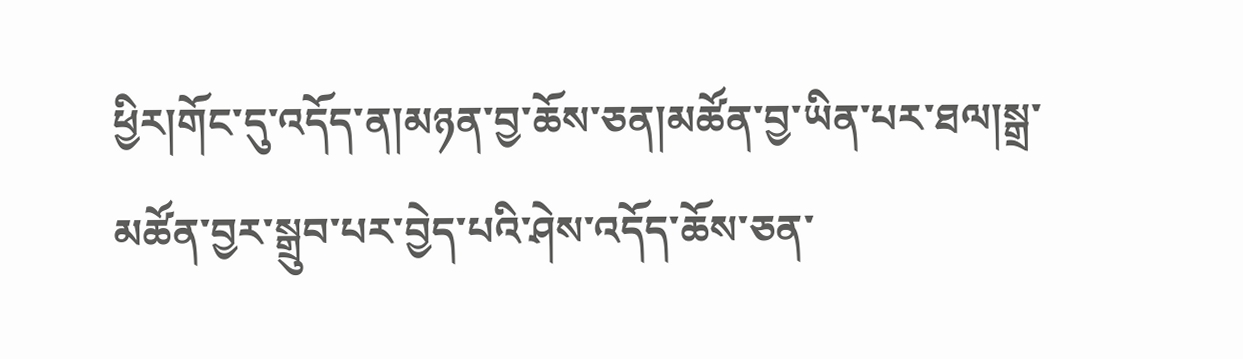ཕྱིར།གོང་དུ་འདོད་ན།མཉན་བྱ་ཆོས་ཅན།མཚོན་བྱ་ཡིན་པར་ཐལ།སྒྲ་མཚོན་བྱར་སྒྲུབ་པར་བྱེད་པའི་ཤེས་འདོད་ཆོས་ཅན་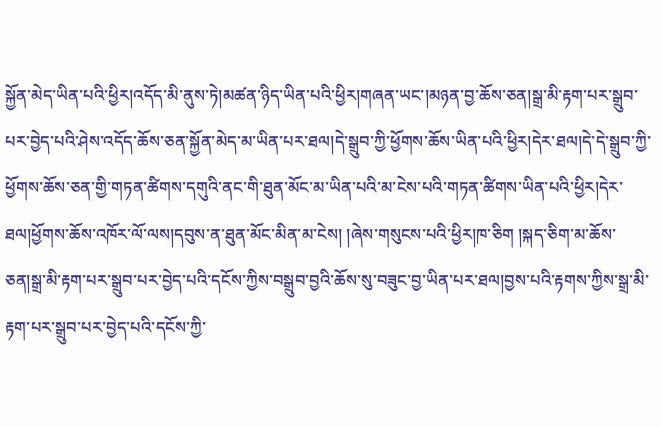སྐྱོན་མེད་ཡིན་པའི་ཕྱིར།འདོད་མི་ནུས་ཏེ།མཚན་ཉིད་ཡིན་པའི་ཕྱིར།གཞན་ཡང་།མཉན་བྱ་ཆོས་ཅན།སྒྲ་མི་རྟག་པར་སྒྲུབ་པར་བྱེད་པའི་ཤེས་འདོད་ཆོས་ཅན་སྐྱོན་མེད་མ་ཡིན་པར་ཐལ།དེ་སྒྲུབ་ཀྱི་ཕྱོགས་ཆོས་ཡིན་པའི་ཕྱིར།དེར་ཐལ།དེ་དེ་སྒྲུབ་ཀྱི་ཕྱོགས་ཆོས་ཅན་གྱི་གཏན་ཚིགས་དགུའི་ནང་གི་ཐུན་མོང་མ་ཡིན་པའི་མ་ངེས་པའི་གཏན་ཚིགས་ཡིན་པའི་ཕྱིར།དེར་ཐལ།ཕྱོགས་ཆོས་འཁོར་ལོ་ལས།དབུས་ན་ཐུན་མོང་མིན་མ་ངེས། །ཞེས་གསུངས་པའི་ཕྱིར།ཁ་ཅིག །སྐད་ཅིག་མ་ཆོས་ཅན།སྒྲ་མི་རྟག་པར་སྒྲུབ་པར་བྱེད་པའི་དངོས་ཀྱིས་བསྒྲུབ་བྱའི་ཆོས་སུ་བཟུང་བྱ་ཡིན་པར་ཐལ།བྱས་པའི་རྟགས་ཀྱིས་སྒྲ་མི་རྟག་པར་སྒྲུབ་པར་བྱེད་པའི་དངོས་ཀྱི་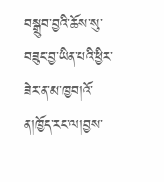བསྒྲུབ་བྱའི་ཆོས་སུ་བཟུང་བྱ་ཡིན་པའི་ཕྱིར་ཟེར་ན་མ་ཁྱབ།འོ་ན།ཁྱོད་རང་ལ།བྱས་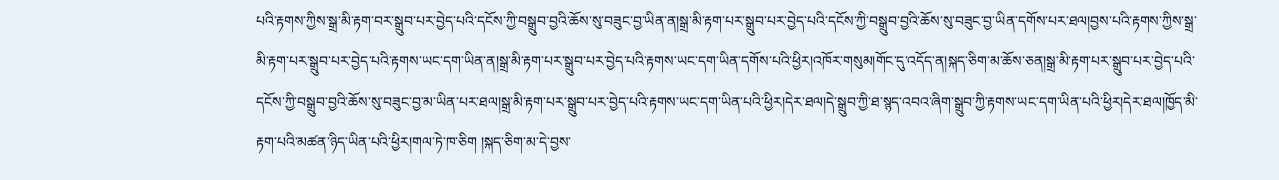པའི་རྟགས་ཀྱིས་སྒྲ་མི་རྟག་བར་སྒྲུབ་པར་བྱེད་པའི་དངོས་ཀྱི་བསྒྲུབ་བྱའི་ཆོས་སུ་བཟུང་བྱ་ཡིན་ན།སྒྲ་མི་རྟག་པར་སྒྲུབ་པར་བྱེད་པའི་དངོས་ཀྱི་བསྒྲུབ་བྱའི་ཆོས་སུ་བཟུང་བྱ་ཡིན་དགོས་པར་ཐལ།བྱས་པའི་རྟགས་ཀྱིས་སྒྲ་མི་རྟག་པར་སྒྲུབ་པར་བྱེད་པའི་རྟགས་ཡང་དག་ཡིན་ན།སྒྲ་མི་རྟག་པར་སྒྲུབ་པར་བྱེད་པའི་རྟགས་ཡང་དག་ཡིན་དགོས་པའི་ཕྱིར།འཁོར་གསུམ།གོང་དུ་འདོད་ན།སྐད་ཅིག་མ་ཆོས་ཅན།སྒྲ་མི་རྟག་པར་སྒྲུབ་པར་བྱེད་པའི་དངོས་ཀྱི་བསྒྲུབ་བྱའི་ཆོས་སུ་བཟུང་བྱ་མ་ཡིན་པར་ཐལ།སྒྲ་མི་རྟག་པར་སྒྲུབ་པར་བྱེད་པའི་རྟགས་ཡང་དག་ཡིན་པའི་ཕྱིར།དེར་ཐལ།དེ་སྒྲུབ་ཀྱི་ཐ་སྙད་འབའ་ཞིག་སྒྲུབ་ཀྱི་རྟགས་ཡང་དག་ཡིན་པའི་ཕྱིར།དེར་ཐལ།ཁྱོད་མི་རྟག་པའི་མཚན་ཉིད་ཡིན་པའི་ཕྱིར།གལ་ཏེ་ཁ་ཅིག །སྐད་ཅིག་མ་དེ་བྱས་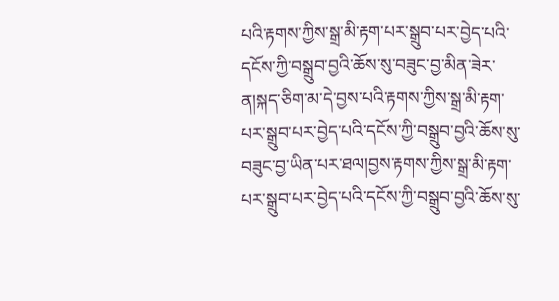པའི་རྟགས་ཀྱིས་སྒྲ་མི་རྟག་པར་སྒྲུབ་པར་བྱེད་པའི་དངོས་ཀྱི་བསྒྲུབ་བྱའི་ཆོས་སུ་བཟུང་བྱ་མིན་ཟེར་ན།སྐད་ཅིག་མ་དེ་བྱས་པའི་རྟགས་ཀྱིས་སྒྲ་མི་རྟག་པར་སྒྲུབ་པར་བྱེད་པའི་དངོས་ཀྱི་བསྒྲུབ་བྱའི་ཆོས་སུ་བཟུང་བྱ་ཡིན་པར་ཐལ།བྱས་རྟགས་ཀྱིས་སྒྲ་མི་རྟག་པར་སྒྲུབ་པར་བྱེད་པའི་དངོས་ཀྱི་བསྒྲུབ་བྱའི་ཆོས་སུ་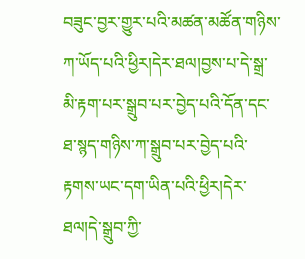བཟུང་བྱར་གྱུར་པའི་མཚན་མཚོན་གཉིས་ཀ་ཡོད་པའི་ཕྱིར།དེར་ཐལ།བྱས་པ་དེ་སྒྲ་མི་རྟག་པར་སྒྲུབ་པར་བྱེད་པའི་དོན་དང་ཐ་སྙད་གཉིས་ཀ་སྒྲུབ་པར་བྱེད་པའི་རྟགས་ཡང་དག་ཡིན་པའི་ཕྱིར།དེར་ཐལ།དེ་སྒྲུབ་ཀྱི་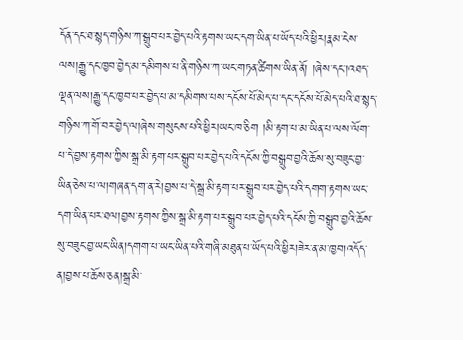དོན་དང་ཐ་སྙད་གཉིས་ཀ་སྒྲུབ་པར་བྱེད་པའི་རྟགས་ཡང་དག་ཡིན་པ་ཡོད་པའི་ཕྱིར།རྣམ་ངེས་ལས།རྒྱུ་དང་ཁྱབ་བྱེད་མ་དམིགས་པ་ནི་གཉིས་ཀ་ཡང་གཏན་ཚིགས་ཡིན་ནོ། །ཞེས་དང་།འཐད་ལྡན་ལས།རྒྱུ་དང་ཁྱབ་པར་བྱེད་པ་མ་དམིགས་པས་དངོས་པོ་མེད་པ་དང་དངོས་པོ་མེད་པའི་ཐ་སྙད་གཉིས་ཀ་གོ་བར་བྱེད་ལ།ཞེས་གསུངས་པའི་ཕྱིར།ཡང་ཁ་ཅིག །མི་རྟག་པ་མ་ཡིན་པ་ལས་ལོག་པ་དེ་བྱས་རྟགས་ཀྱིས་སྒྲ་མི་རྟག་པར་སྒྲུབ་པར་བྱེད་པའི་དངོས་ཀྱི་བསྒྲུབ་བྱའི་ཆོས་སུ་བཟུང་བྱ་ཡིན་ཅེས་པ་ལ།གཞན་དག་ན་རེ།བྱས་པ་དེ་སྒྲ་མི་རྟག་པར་སྒྲུབ་པར་བྱེད་པའི་དགག་རྟགས་ཡང་དག་ཡིན་པར་ཐལ།བྱས་རྟགས་ཀྱིས་སྒྲ་མི་རྟག་པར་སྒྲུབ་པར་བྱེད་པའི་དངོས་ཀྱི་བསྒྲུབ་བྱའི་ཆོས་སུ་བཟུང་བྱ་ཡང་ཡིན།དགག་པ་ཡང་ཡིན་པའི་གཞི་མཐུན་པ་ཡོད་པའི་ཕྱིར།ཟེར་ན་མ་ཁྱབ།འདོད་ན།བྱས་པ་ཆོས་ཅན།སྒྲ་མི་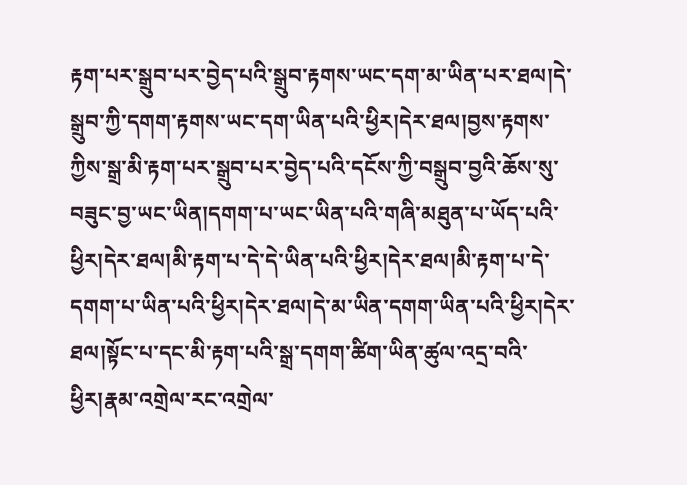རྟག་པར་སྒྲུབ་པར་བྱེད་པའི་སྒྲུབ་རྟགས་ཡང་དག་མ་ཡིན་པར་ཐལ།དེ་སྒྲུབ་ཀྱི་དགག་རྟགས་ཡང་དག་ཡིན་པའི་ཕྱིར།དེར་ཐལ།བྱས་རྟགས་ཀྱིས་སྒྲ་མི་རྟག་པར་སྒྲུབ་པར་བྱེད་པའི་དངོས་ཀྱི་བསྒྲུབ་བྱའི་ཆོས་སུ་བཟུང་བྱ་ཡང་ཡིན།དགག་པ་ཡང་ཡིན་པའི་གཞི་མཐུན་པ་ཡོད་པའི་ཕྱིར།དེར་ཐལ།མི་རྟག་པ་དེ་དེ་ཡིན་པའི་ཕྱིར།དེར་ཐལ།མི་རྟག་པ་དེ་དགག་པ་ཡིན་པའི་ཕྱིར།དེར་ཐལ།དེ་མ་ཡིན་དགག་ཡིན་པའི་ཕྱིར།དེར་ཐལ།སྟོང་པ་དང་མི་རྟག་པའི་སྒྲ་དགག་ཚིག་ཡིན་ཚུལ་འདྲ་བའི་ཕྱིར།རྣམ་འགྲེལ་རང་འགྲེལ་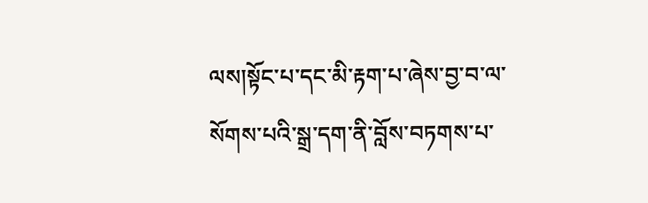ལས།སྟོང་པ་དང་མི་རྟག་པ་ཞེས་བྱ་བ་ལ་སོགས་པའི་སྒྲ་དག་ནི་བློས་བཏགས་པ་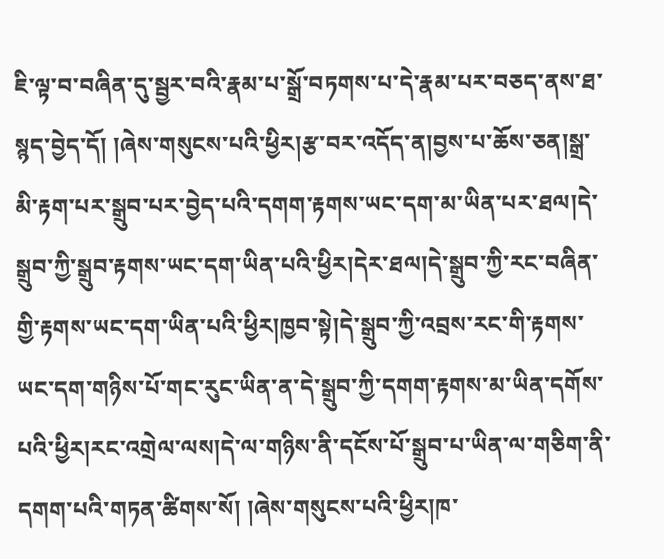ཇི་ལྟ་བ་བཞིན་དུ་སྦྱར་བའི་རྣམ་པ་སྒྲོ་བཏགས་པ་དེ་རྣམ་པར་བཅད་ནས་ཐ་སྙད་བྱེད་དོ། །ཞེས་གསུངས་པའི་ཕྱིར།རྩ་བར་འདོད་ན།བྱས་པ་ཆོས་ཅན།སྒྲ་མི་རྟག་པར་སྒྲུབ་པར་བྱེད་པའི་དགག་རྟགས་ཡང་དག་མ་ཡིན་པར་ཐལ།དེ་སྒྲུབ་ཀྱི་སྒྲུབ་རྟགས་ཡང་དག་ཡིན་པའི་ཕྱིར།དེར་ཐལ།དེ་སྒྲུབ་ཀྱི་རང་བཞིན་གྱི་རྟགས་ཡང་དག་ཡིན་པའི་ཕྱིར།ཁྱབ་སྟེ།དེ་སྒྲུབ་ཀྱི་འབྲས་རང་གི་རྟགས་ཡང་དག་གཉིས་པོ་གང་རུང་ཡིན་ན་དེ་སྒྲུབ་ཀྱི་དགག་རྟགས་མ་ཡིན་དགོས་པའི་ཕྱིར།རང་འགྲེལ་ལས།དེ་ལ་གཉིས་ནི་དངོས་པོ་སྒྲུབ་པ་ཡིན་ལ་གཅིག་ནི་དགག་པའི་གཏན་ཚིགས་སོ། །ཞེས་གསུངས་པའི་ཕྱིར།ཁ་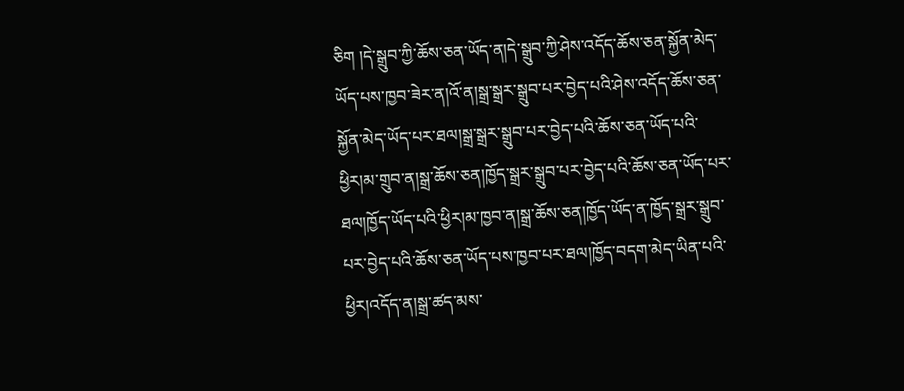ཅིག །དེ་སྒྲུབ་ཀྱི་ཆོས་ཅན་ཡོད་ན།དེ་སྒྲུབ་ཀྱི་ཤེས་འདོད་ཆོས་ཅན་སྐྱོན་མེད་ཡོད་པས་ཁྱབ་ཟེར་ན།འོ་ན།སྒྲ་སྒྲར་སྒྲུབ་པར་བྱེད་པའི་ཤེས་འདོད་ཆོས་ཅན་སྐྱོན་མེད་ཡོད་པར་ཐལ།སྒྲ་སྒྲར་སྒྲུབ་པར་བྱེད་པའི་ཆོས་ཅན་ཡོད་པའི་ཕྱིར།མ་གྲུབ་ན།སྒྲ་ཆོས་ཅན།ཁྱོད་སྒྲར་སྒྲུབ་པར་བྱེད་པའི་ཆོས་ཅན་ཡོད་པར་ཐལ།ཁྱོད་ཡོད་པའི་ཕྱིར།མ་ཁྱབ་ན།སྒྲ་ཆོས་ཅན།ཁྱོད་ཡོད་ན་ཁྱོད་སྒྲར་སྒྲུབ་པར་བྱེད་པའི་ཆོས་ཅན་ཡོད་པས་ཁྱབ་པར་ཐལ།ཁྱོད་བདག་མེད་ཡིན་པའི་ཕྱིར།འདོད་ན།སྒྲ་ཚད་མས་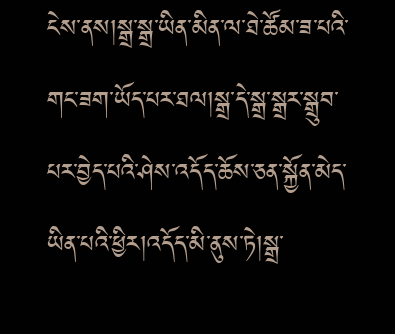ངེས་ནས།སྒྲ་སྒྲ་ཡིན་མིན་ལ་ཐེ་ཚོམ་ཟ་པའི་གང་ཟག་ཡོད་པར་ཐལ།སྒྲ་དེ་སྒྲ་སྒྲར་སྒྲུབ་པར་བྱེད་པའི་ཤེས་འདོད་ཆོས་ཅན་སྐྱོན་མེད་ཡིན་པའི་ཕྱིར།འདོད་མི་ནུས་ཏེ།སྒྲ་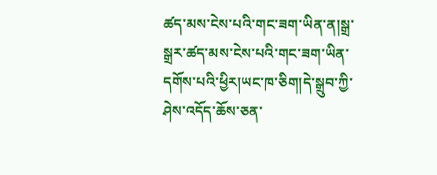ཚད་མས་ངེས་པའི་གང་ཟག་ཡིན་ན།སྒྲ་སྒྲར་ཚད་མས་ངེས་པའི་གང་ཟག་ཡིན་དགོས་པའི་ཕྱིར།ཡང་ཁ་ཅིག།དེ་སྒྲུབ་ཀྱི་ཤེས་འདོད་ཆོས་ཅན་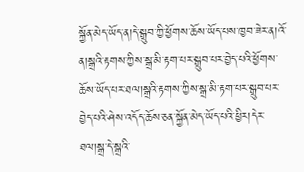སྐྱོན་མེད་ཡོད་ན།དེ་སྒྲུབ་ཀྱི་ཕྱོགས་ཆོས་ཡོད་པས་ཁྱབ་ཟེར་ན།འོ་ན།སྒྲའི་རྟགས་ཀྱིས་སྒྲ་མི་རྟག་པར་སྒྲུབ་པར་བྱེད་པའི་ཕྱོགས་ཆོས་ཡོད་པར་ཐལ།སྒྲའི་རྟགས་ཀྱིས་སྒྲ་མི་རྟག་པར་སྒྲུབ་པར་བྱེད་པའི་ཤེས་འདོད་ཆོས་ཅན་སྐྱོན་མེད་ཡོད་པའི་ཕྱིར།དེར་ཐལ།སྒྲ་དེ་སྒྲའི་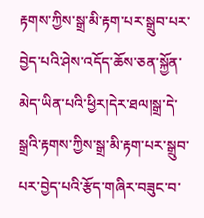རྟགས་ཀྱིས་སྒྲ་མི་རྟག་པར་སྒྲུབ་པར་བྱེད་པའི་ཤེས་འདོད་ཆོས་ཅན་སྐྱོན་མེད་ཡིན་པའི་ཕྱིར།དེར་ཐལ།སྒྲ་དེ་སྒྲའི་རྟགས་ཀྱིས་སྒྲ་མི་རྟག་པར་སྒྲུབ་པར་བྱེད་པའི་རྩོད་གཞིར་བཟུང་བ་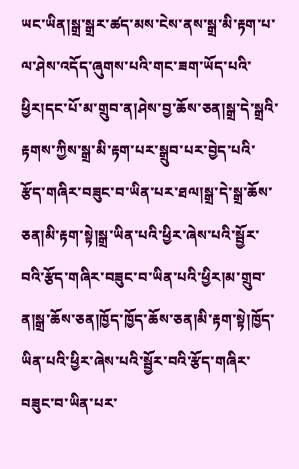ཡང་ཡིན།སྒྲ་སྒྲར་ཚད་མས་ངེས་ནས་སྒྲ་མི་རྟག་པ་ལ་ཤེས་འདོད་ཞུགས་པའི་གང་ཟག་ཡོད་པའི་ཕྱིར།དང་པོ་མ་གྲུབ་ན།ཤེས་བྱ་ཆོས་ཅན།སྒྲ་དེ་སྒྲའི་རྟགས་ཀྱིས་སྒྲ་མི་རྟག་པར་སྒྲུབ་པར་བྱེད་པའི་རྩོད་གཞིར་བཟུང་བ་ཡིན་པར་ཐལ།སྒྲ་དེ་སྒྲ་ཆོས་ཅན།མི་རྟག་སྟེ།སྒྲ་ཡིན་པའི་ཕྱིར་ཞེས་པའི་སྦྱོར་བའི་རྩོད་གཞིར་བཟུང་བ་ཡིན་པའི་ཕྱིར།མ་གྲུབ་ན།སྒྲ་ཆོས་ཅན།ཁྱོད་ཁྱོད་ཆོས་ཅན།མི་རྟག་སྟེ།ཁྱོད་ཡིན་པའི་ཕྱིར་ཞེས་པའི་སྦྱོར་བའི་རྩོད་གཞིར་བཟུང་བ་ཡིན་པར་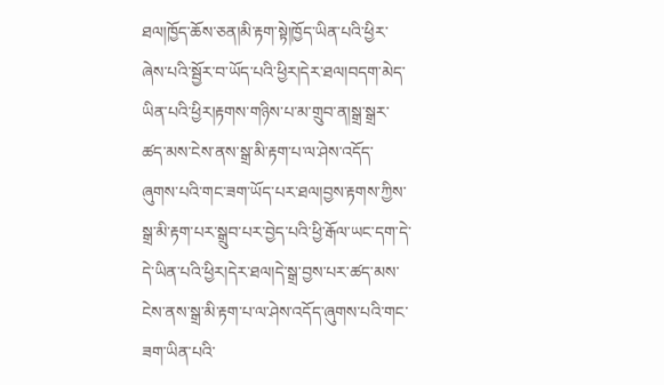ཐལ།ཁྱོད་ཆོས་ཅན།མི་རྟག་སྟེ།ཁྱོད་ཡིན་པའི་ཕྱིར་ཞེས་པའི་སྦྱོར་བ་ཡོད་པའི་ཕྱིར།དེར་ཐལ།བདག་མེད་ཡིན་པའི་ཕྱིར།རྟགས་གཉིས་པ་མ་གྲུབ་ན།སྒྲ་སྒྲར་ཚད་མས་ངེས་ནས་སྒྲ་མི་རྟག་པ་ལ་ཤེས་འདོད་ཞུགས་པའི་གང་ཟག་ཡོད་པར་ཐལ།བྱས་རྟགས་ཀྱིས་སྒྲ་མི་རྟག་པར་སྒྲུབ་པར་བྱེད་པའི་ཕྱི་རྒོལ་ཡང་དག་དེ་དེ་ཡིན་པའི་ཕྱིར།དེར་ཐལ།དེ་སྒྲ་བྱས་པར་ཚད་མས་ངེས་ནས་སྒྲ་མི་རྟག་པ་ལ་ཤེས་འདོད་ཞུགས་པའི་གང་ཟག་ཡིན་པའི་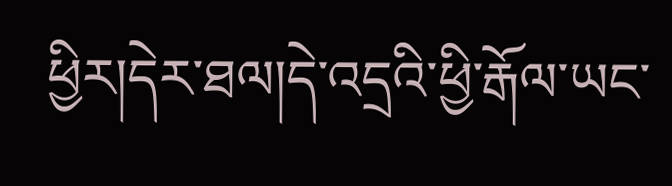ཕྱིར།དེར་ཐལ།དེ་འདྲའི་ཕྱི་རྒོལ་ཡང་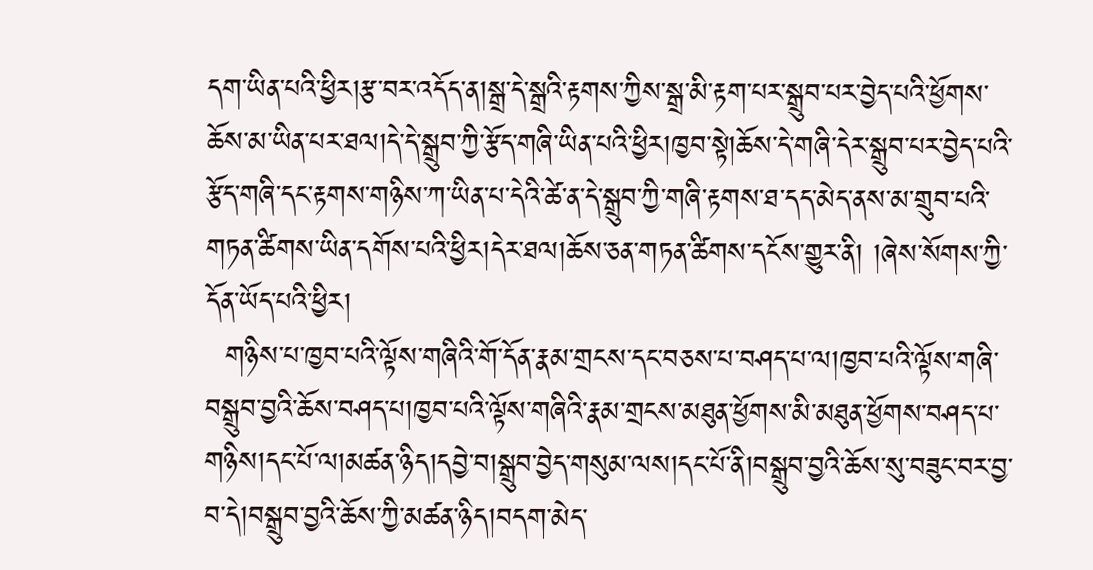དག་ཡིན་པའི་ཕྱིར།རྩ་བར་འདོད་ན།སྒྲ་དེ་སྒྲའི་རྟགས་ཀྱིས་སྒྲ་མི་རྟག་པར་སྒྲུབ་པར་བྱེད་པའི་ཕྱོགས་ཆོས་མ་ཡིན་པར་ཐལ།དེ་དེ་སྒྲུབ་ཀྱི་རྩོད་གཞི་ཡིན་པའི་ཕྱིར།ཁྱབ་སྟེ།ཆོས་དེ་གཞི་དེར་སྒྲུབ་པར་བྱེད་པའི་རྩོད་གཞི་དང་རྟགས་གཉིས་ཀ་ཡིན་པ་དེའི་ཚེ་ན་དེ་སྒྲུབ་ཀྱི་གཞི་རྟགས་ཐ་དད་མེད་ནས་མ་གྲུབ་པའི་གཏན་ཚིགས་ཡིན་དགོས་པའི་ཕྱིར།དེར་ཐལ།ཆོས་ཅན་གཏན་ཚིགས་དངོས་གྱུར་ནི། །ཞེས་སོགས་ཀྱི་དོན་ཡོད་པའི་ཕྱིར།
  གཉིས་པ་ཁྱབ་པའི་ལྟོས་གཞིའི་གོ་དོན་རྣམ་གྲངས་དང་བཅས་པ་བཤད་པ་ལ།ཁྱབ་པའི་ལྟོས་གཞི་བསྒྲུབ་བྱའི་ཆོས་བཤད་པ།ཁྱབ་པའི་ལྟོས་གཞིའི་རྣམ་གྲངས་མཐུན་ཕྱོགས་མི་མཐུན་ཕྱོགས་བཤད་པ་གཉིས།དང་པོ་ལ།མཚན་ཉིད།དབྱེ་བ།སྒྲུབ་བྱེད་གསུམ་ལས།དང་པོ་ནི།བསྒྲུབ་བྱའི་ཆོས་སུ་བཟུང་བར་བྱ་བ་དེ།བསྒྲུབ་བྱའི་ཆོས་ཀྱི་མཚན་ཉིད།བདག་མེད་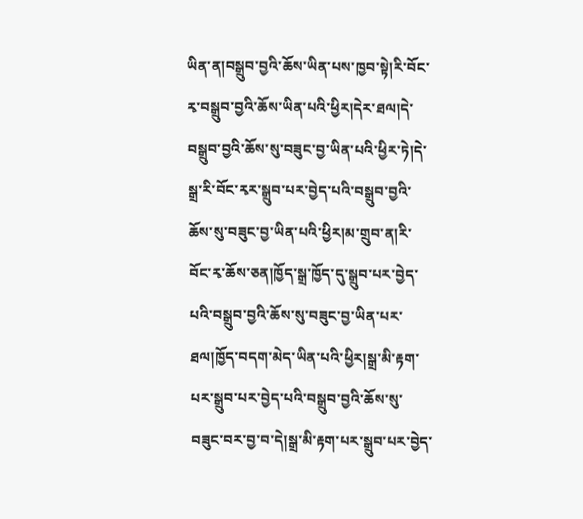ཡིན་ན།བསྒྲུབ་བྱའི་ཆོས་ཡིན་པས་ཁྱབ་སྟེ།རི་བོང་རྭ་བསྒྲུབ་བྱའི་ཆོས་ཡིན་པའི་ཕྱིར།དེར་ཐལ།དེ་བསྒྲུབ་བྱའི་ཆོས་སུ་བཟུང་བྱ་ཡིན་པའི་ཕྱིར་ཏེ།དེ་སྒྲ་རི་བོང་རྭར་སྒྲུབ་པར་བྱེད་པའི་བསྒྲུབ་བྱའི་ཆོས་སུ་བཟུང་བྱ་ཡིན་པའི་ཕྱིར།མ་གྲུབ་ན།རི་བོང་རྭ་ཆོས་ཅན།ཁྱོད་སྒྲ་ཁྱོད་དུ་སྒྲུབ་པར་བྱེད་པའི་བསྒྲུབ་བྱའི་ཆོས་སུ་བཟུང་བྱ་ཡིན་པར་ཐལ།ཁྱོད་བདག་མེད་ཡིན་པའི་ཕྱིར།སྒྲ་མི་རྟག་པར་སྒྲུབ་པར་བྱེད་པའི་བསྒྲུབ་བྱའི་ཆོས་སུ་བཟུང་བར་བྱ་བ་དེ།སྒྲ་མི་རྟག་པར་སྒྲུབ་པར་བྱེད་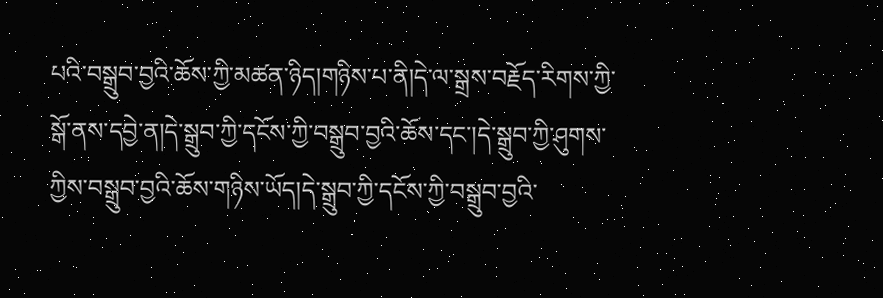པའི་བསྒྲུབ་བྱའི་ཆོས་ཀྱི་མཚན་ཉིད།གཉིས་པ་ནི།དེ་ལ་སྒྲས་བརྗོད་རིགས་ཀྱི་སྒོ་ནས་དབྱེ་ན།དེ་སྒྲུབ་ཀྱི་དངོས་ཀྱི་བསྒྲུབ་བྱའི་ཆོས་དང་།དེ་སྒྲུབ་ཀྱི་ཤུགས་ཀྱིས་བསྒྲུབ་བྱའི་ཆོས་གཉིས་ཡོད།དེ་སྒྲུབ་ཀྱི་དངོས་ཀྱི་བསྒྲུབ་བྱའི་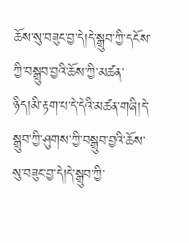ཆོས་སུ་བཟུང་བྱ་དེ།དེ་སྒྲུབ་ཀྱི་དངོས་ཀྱི་བསྒྲུབ་བྱའི་ཆོས་ཀྱི་མཚན་ཉིད།མི་རྟག་པ་དེ་དེའི་མཚན་གཞི།དེ་སྒྲུབ་ཀྱི་ཤུགས་ཀྱི་བསྒྲུབ་བྱའི་ཆོས་སུ་བཟུང་བྱ་དེ།དེ་སྒྲུབ་ཀྱི་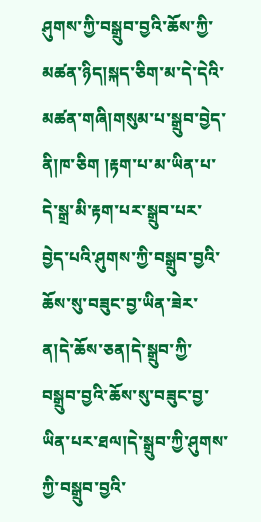ཤུགས་ཀྱི་བསྒྲུབ་བྱའི་ཆོས་ཀྱི་མཚན་ཉིད།སྐད་ཅིག་མ་དེ་དེའི་མཚན་གཞི།གསུམ་པ་སྒྲུབ་བྱེད་ནི།ཁ་ཅིག །རྟག་པ་མ་ཡིན་པ་དེ་སྒྲ་མི་རྟག་པར་སྒྲུབ་པར་བྱེད་པའི་ཤུགས་ཀྱི་བསྒྲུབ་བྱའི་ཆོས་སུ་བཟུང་བྱ་ཡིན་ཟེར་ན།དེ་ཆོས་ཅན།དེ་སྒྲུབ་ཀྱི་བསྒྲུབ་བྱའི་ཆོས་སུ་བཟུང་བྱ་ཡིན་པར་ཐལ།དེ་སྒྲུབ་ཀྱི་ཤུགས་ཀྱི་བསྒྲུབ་བྱའི་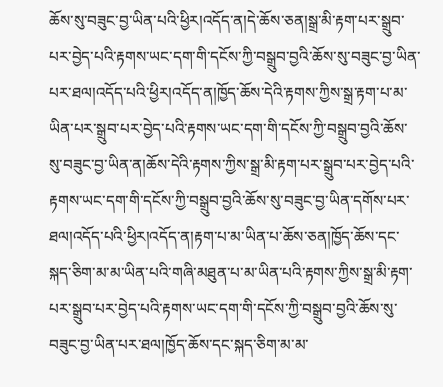ཆོས་སུ་བཟུང་བྱ་ཡིན་པའི་ཕྱིར།འདོད་ན།དེ་ཆོས་ཅན།སྒྲ་མི་རྟག་པར་སྒྲུབ་པར་བྱེད་པའི་རྟགས་ཡང་དག་གི་དངོས་ཀྱི་བསྒྲུབ་བྱའི་ཆོས་སུ་བཟུང་བྱ་ཡིན་པར་ཐལ།འདོད་པའི་ཕྱིར།འདོད་ན།ཁྱོད་ཆོས་དེའི་རྟགས་ཀྱིས་སྒྲ་རྟག་པ་མ་ཡིན་པར་སྒྲུབ་པར་བྱེད་པའི་རྟགས་ཡང་དག་གི་དངོས་ཀྱི་བསྒྲུབ་བྱའི་ཆོས་སུ་བཟུང་བྱ་ཡིན་ན།ཆོས་དེའི་རྟགས་ཀྱིས་སྒྲ་མི་རྟག་པར་སྒྲུབ་པར་བྱེད་པའི་རྟགས་ཡང་དག་གི་དངོས་ཀྱི་བསྒྲུབ་བྱའི་ཆོས་སུ་བཟུང་བྱ་ཡིན་དགོས་པར་ཐལ།འདོད་པའི་ཕྱིར།འདོད་ན།རྟག་པ་མ་ཡིན་པ་ཆོས་ཅན།ཁྱོད་ཆོས་དང་སྐད་ཅིག་མ་མ་ཡིན་པའི་གཞི་མཐུན་པ་མ་ཡིན་པའི་རྟགས་ཀྱིས་སྒྲ་མི་རྟག་པར་སྒྲུབ་པར་བྱེད་པའི་རྟགས་ཡང་དག་གི་དངོས་ཀྱི་བསྒྲུབ་བྱའི་ཆོས་སུ་བཟུང་བྱ་ཡིན་པར་ཐལ།ཁྱོད་ཆོས་དང་སྐད་ཅིག་མ་མ་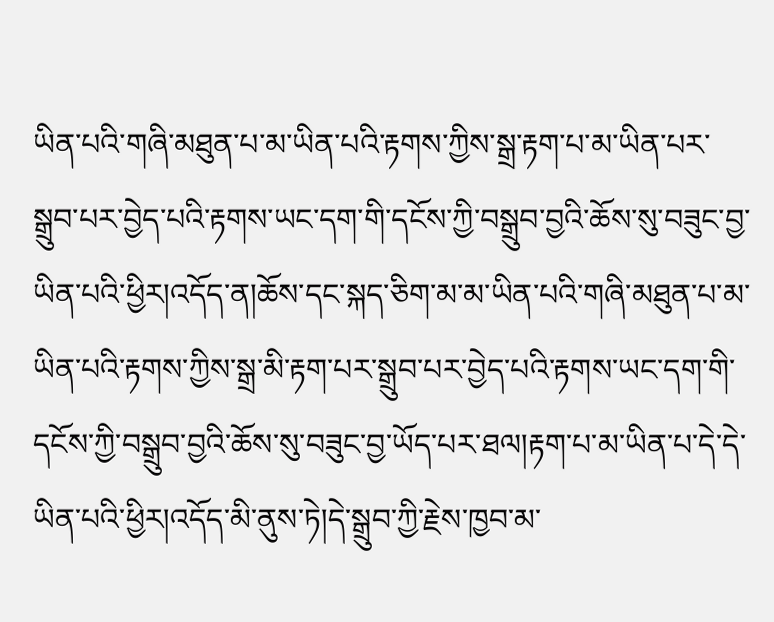ཡིན་པའི་གཞི་མཐུན་པ་མ་ཡིན་པའི་རྟགས་ཀྱིས་སྒྲ་རྟག་པ་མ་ཡིན་པར་སྒྲུབ་པར་བྱེད་པའི་རྟགས་ཡང་དག་གི་དངོས་ཀྱི་བསྒྲུབ་བྱའི་ཆོས་སུ་བཟུང་བྱ་ཡིན་པའི་ཕྱིར།འདོད་ན།ཆོས་དང་སྐད་ཅིག་མ་མ་ཡིན་པའི་གཞི་མཐུན་པ་མ་ཡིན་པའི་རྟགས་ཀྱིས་སྒྲ་མི་རྟག་པར་སྒྲུབ་པར་བྱེད་པའི་རྟགས་ཡང་དག་གི་དངོས་ཀྱི་བསྒྲུབ་བྱའི་ཆོས་སུ་བཟུང་བྱ་ཡོད་པར་ཐལ།རྟག་པ་མ་ཡིན་པ་དེ་དེ་ཡིན་པའི་ཕྱིར།འདོད་མི་ནུས་ཏེ།དེ་སྒྲུབ་ཀྱི་རྗེས་ཁྱབ་མ་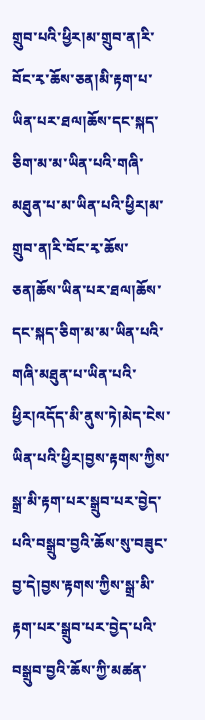གྲུབ་པའི་ཕྱིར།མ་གྲུབ་ན།རི་བོང་རྭ་ཆོས་ཅན།མི་རྟག་པ་ཡིན་པར་ཐལ།ཆོས་དང་སྐད་ཅིག་མ་མ་ཡིན་པའི་གཞི་མཐུན་པ་མ་ཡིན་པའི་ཕྱིར།མ་གྲུབ་ན།རི་བོང་རྭ་ཆོས་ཅན།ཆོས་ཡིན་པར་ཐལ།ཆོས་དང་སྐད་ཅིག་མ་མ་ཡིན་པའི་གཞི་མཐུན་པ་ཡིན་པའི་ཕྱིར།འདོད་མི་ནུས་ཏེ།མེད་ངེས་ཡིན་པའི་ཕྱིར།བྱས་རྟགས་ཀྱིས་སྒྲ་མི་རྟག་པར་སྒྲུབ་པར་བྱེད་པའི་བསྒྲུབ་བྱའི་ཆོས་སུ་བཟུང་བྱ་དེ།བྱས་རྟགས་ཀྱིས་སྒྲ་མི་རྟག་པར་སྒྲུབ་པར་བྱེད་པའི་བསྒྲུབ་བྱའི་ཆོས་ཀྱི་མཚན་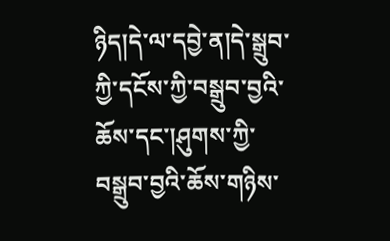ཉིད།དེ་ལ་དབྱེ་ན།དེ་སྒྲུབ་ཀྱི་དངོས་ཀྱི་བསྒྲུབ་བྱའི་ཆོས་དང་།ཤུགས་ཀྱི་བསྒྲུབ་བྱའི་ཆོས་གཉིས་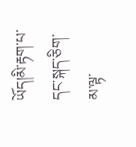ཡོད།མི་རྟག་པ་དང་སྐད་ཅིག་མ་ལྟ་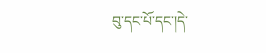བུ་དང་པོ་དང་།དེ་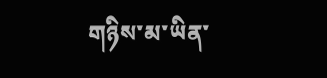གཉིས་མ་ཡིན་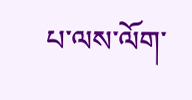པ་ལས་ལོག་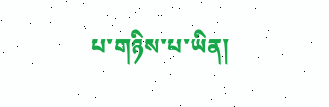པ་གཉིས་པ་ཡིན།